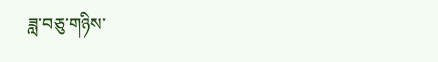ཟླ་བཅུ་གཉིས་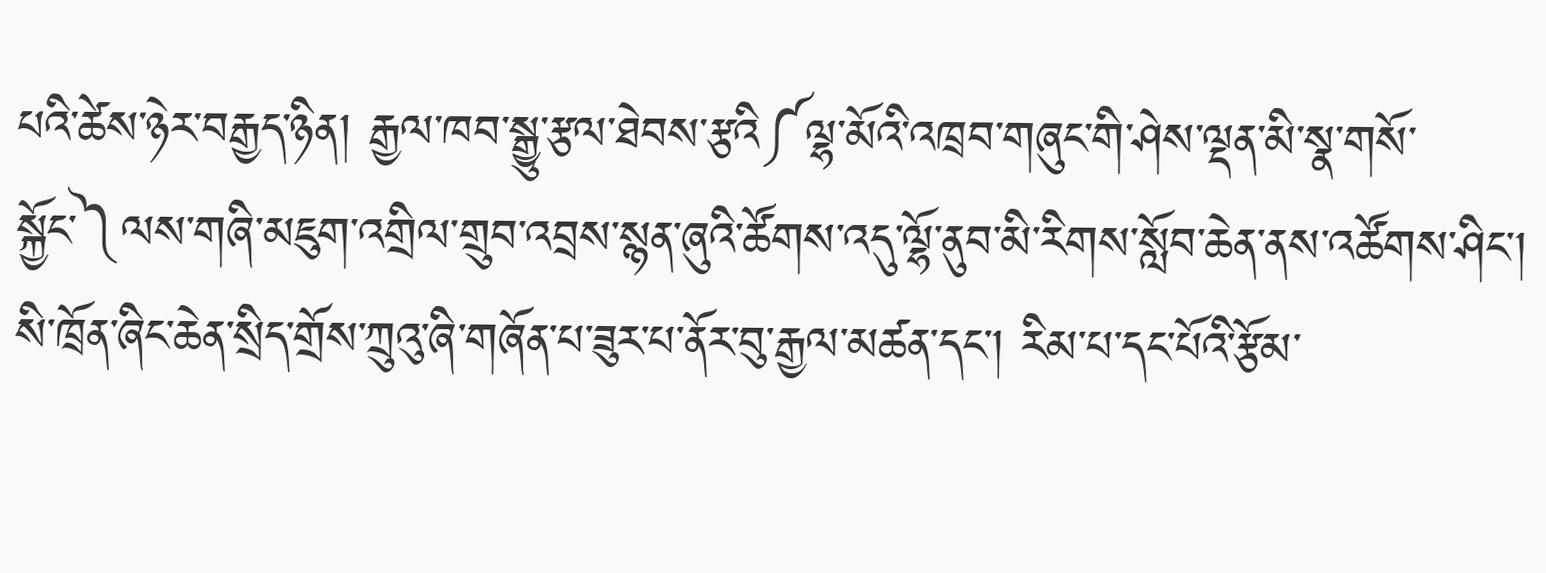པའི་ཚེས་ཉེར་བརྒྱད་ཉིན། རྒྱལ་ཁབ་སྒྱུ་རྩལ་ཐེབས་རྩའི༼ལྷ་མོའི་འཁྲབ་གཞུང་གི་ཤེས་ལྡན་མི་སྣ་གསོ་སྐྱོང་༽ལས་གཞི་མཇུག་འགྲིལ་གྲུབ་འབྲས་སྙན་ཞུའི་ཚོགས་འདུ་ལྷོ་ནུབ་མི་རིགས་སློབ་ཆེན་ནས་འཚོགས་ཤིང་། སི་ཁྲོན་ཞིང་ཆེན་སྲིད་གྲོས་ཀྲུའུ་ཞི་གཞོན་པ་ཟུར་པ་ནོར་བུ་རྒྱལ་མཚན་དང་། རིམ་པ་དང་པོའི་རྩོམ་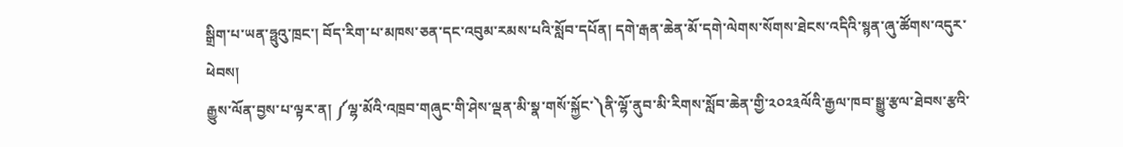སྒྲིག་པ་ཡན་ཧྥུའུ་ཁྲང་། བོད་རིག་པ་མཁས་ཅན་དང་འབུམ་རམས་པའི་སློབ་དཔོན། དགེ་རྒན་ཆེན་མོ་དགེ་ལེགས་སོགས་ཐེངས་འདིའི་སྙན་ཞུ་ཚོགས་འདུར་ཕེབས།
རྒྱུས་ལོན་བྱས་པ་ལྟར་ན། ༼ལྷ་མོའི་འཁྲབ་གཞུང་གི་ཤེས་ལྡན་མི་སྣ་གསོ་སྐྱོང་༽ནི་ལྷོ་ནུབ་མི་རིགས་སློབ་ཆེན་གྱི་༢༠༢༣ལོའི་རྒྱལ་ཁབ་སྒྱུ་རྩལ་ཐེབས་རྩའི་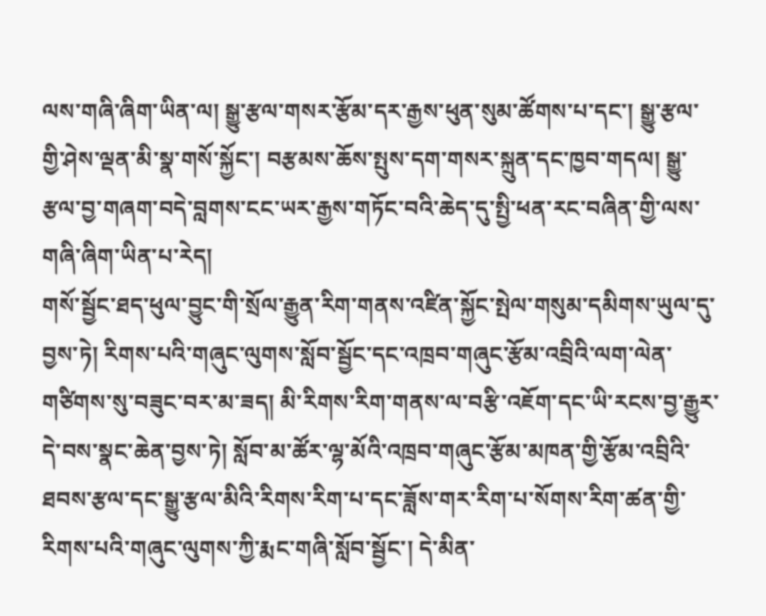ལས་གཞི་ཞིག་ཡིན་ལ། སྒྱུ་རྩལ་གསར་རྩོམ་དར་རྒྱས་ཕུན་སུམ་ཚོགས་པ་དང་། སྒྱུ་རྩལ་གྱི་ཤེས་ལྡན་མི་སྣ་གསོ་སྐྱོང་། བརྩམས་ཆོས་སྤུས་དག་གསར་སྐྲུན་དང་ཁྱབ་གདལ། སྒྱུ་རྩལ་བྱ་གཞག་བདེ་བླགས་ངང་ཡར་རྒྱས་གཏོང་བའི་ཆེད་དུ་སྤྱི་ཕན་རང་བཞིན་གྱི་ལས་གཞི་ཞིག་ཡིན་པ་རེད།
གསོ་སྦྱོང་ཐད་ཕུལ་བྱུང་གི་སྲོལ་རྒྱུན་རིག་གནས་འཛིན་སྐྱོང་སྤེལ་གསུམ་དམིགས་ཡུལ་དུ་བྱས་ཏེ། རིགས་པའི་གཞུང་ལུགས་སློབ་སྦྱོང་དང་འཁྲབ་གཞུང་རྩོམ་འབྲིའི་ལག་ལེན་གཙིགས་སུ་བཟུང་བར་མ་ཟད། མི་རིགས་རིག་གནས་ལ་བརྩི་འཇོག་དང་ཡི་རངས་བྱ་རྒྱུར་དེ་བས་སྣང་ཆེན་བྱས་ཏེ། སློབ་མ་ཚོར་ལྷ་མོའི་འཁྲབ་གཞུང་རྩོམ་མཁན་གྱི་རྩོམ་འབྲིའི་ཐབས་རྩལ་དང་སྒྱུ་རྩལ་མིའི་རིགས་རིག་པ་དང་ཟློས་གར་རིག་པ་སོགས་རིག་ཚན་གྱི་རིགས་པའི་གཞུང་ལུགས་ཀྱི་རྨང་གཞི་སློབ་སྦྱོང་། དེ་མིན་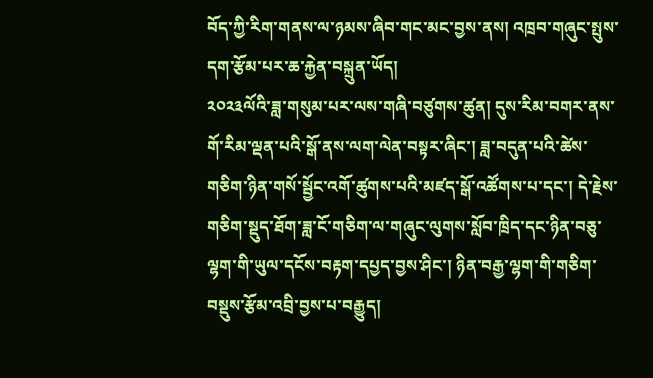བོད་ཀྱི་རིག་གནས་ལ་ཉམས་ཞིབ་གང་མང་བྱས་ནས། འཁྲབ་གཞུང་སྤུས་དག་རྩོམ་པར་ཆ་རྐྱེན་བསྐྲུན་ཡོད།
༢༠༢༣ལོའི་ཟླ་གསུམ་པར་ལས་གཞི་བཙུགས་ཚུན། དུས་རིམ་བགར་ནས་གོ་རིམ་ལྡན་པའི་སྒོ་ནས་ལག་ལེན་བསྟར་ཞིང་། ཟླ་བདུན་པའི་ཚེས་གཅིག་ཉིན་གསོ་སྦྱོང་འགོ་ཚུགས་པའི་མཛད་སྒོ་འཚོགས་པ་དང་། དེ་རྗེས་གཅིག་སྡུད་ཐོག་ཟླ་ངོ་གཅིག་ལ་གཞུང་ལུགས་སློབ་ཁྲིད་དང་ཉིན་བཅུ་ལྷག་གི་ཡུལ་དངོས་བརྟག་དཔྱད་བྱས་ཤིང་། ཉིན་བརྒྱ་ལྷག་གི་གཅིག་བསྡུས་རྩོམ་འབྲི་བྱས་པ་བརྒྱུད།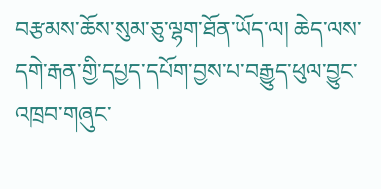བརྩམས་ཆོས་སུམ་ཅུ་ལྷག་ཐོན་ཡོད་ལ། ཆེད་ལས་དགེ་རྒན་གྱི་དཔྱད་དཔོག་བྱས་པ་བརྒྱུད་ཕུལ་བྱུང་འཁྲབ་གཞུང་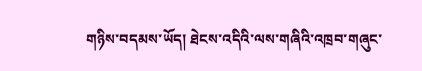གཉིས་བདམས་ཡོད། ཐེངས་འདིའི་ལས་གཞིའི་འཁྲབ་གཞུང་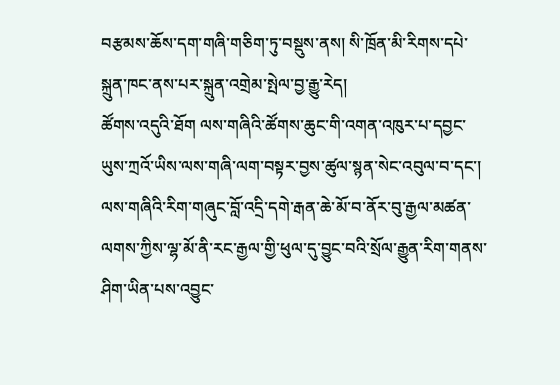བརྩམས་ཆོས་དག་གཞི་གཅིག་ཏུ་བསྡུས་ནས། སི་ཁྲོན་མི་རིགས་དཔེ་སྐྲུན་ཁང་ནས་པར་སྐྲུན་འགྲེམ་སྤེལ་བྱ་རྒྱུ་རེད།
ཚོགས་འདུའི་ཐོག ལས་གཞིའི་ཚོགས་ཆུང་གི་འགན་འཁུར་པ་དབྱང་ཡུས་ཀྲའོ་ཡིས་ལས་གཞི་ལག་བསྟར་བྱས་ཚུལ་སྙན་སེང་འབུལ་བ་དང་། ལས་གཞིའི་རིག་གཞུང་བློ་འདྲི་དགེ་རྒན་ཆེ་མོ་བ་ནོར་བུ་རྒྱལ་མཚན་ལགས་ཀྱིས་ལྷ་མོ་ནི་རང་རྒྱལ་གྱི་ཕུལ་དུ་བྱུང་བའི་སྲོལ་རྒྱུན་རིག་གནས་ཤིག་ཡིན་པས་འབྱུང་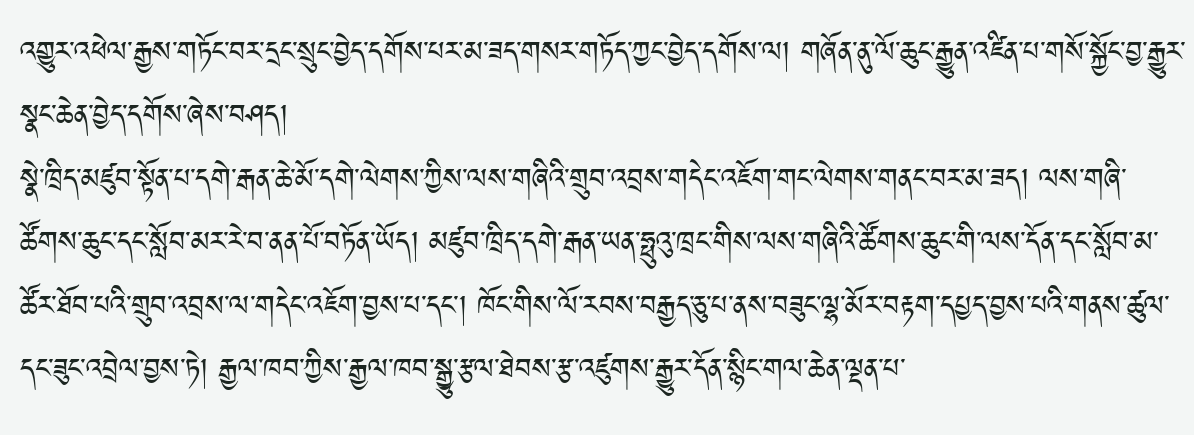འགྱུར་འཕེལ་རྒྱས་གཏོང་བར་དྲང་སྲུང་བྱེད་དགོས་པར་མ་ཟད་གསར་གཏོད་ཀྱང་བྱེད་དགོས་ལ། གཞོན་ནུ་ལོ་ཆུང་རྒྱུན་འཛིན་པ་གསོ་སྐྱོང་བྱ་རྒྱུར་སྣང་ཆེན་བྱེད་དགོས་ཞེས་བཤད།
སྣེ་ཁྲིད་མཛུབ་སྟོན་པ་དགེ་རྒན་ཆེ་མོ་དགེ་ལེགས་ཀྱིས་ལས་གཞིའི་གྲུབ་འབྲས་གདེང་འཇོག་གང་ལེགས་གནང་བར་མ་ཟད། ལས་གཞི་ཚོགས་ཆུང་དང་སློབ་མར་རེ་བ་ནན་པོ་བཏོན་ཡོད། མཛུབ་ཁྲིད་དགེ་རྒན་ཡན་ཧྥུའུ་ཁྲང་གིས་ལས་གཞིའི་ཚོགས་ཆུང་གི་ལས་དོན་དང་སློབ་མ་ཚོར་ཐོབ་པའི་གྲུབ་འབྲས་ལ་གདེང་འཇོག་བྱས་པ་དང་། ཁོང་གིས་ལོ་རབས་བརྒྱད་ཅུ་པ་ནས་བཟུང་ལྷ་མོར་བརྟག་དཔྱད་བྱས་པའི་གནས་ཚུལ་དང་ཟུང་འབྲེལ་བྱས་ཏེ། རྒྱལ་ཁབ་ཀྱིས་རྒྱལ་ཁབ་སྒྱུ་རྩལ་ཐེབས་རྩ་འཛུགས་རྒྱུར་དོན་སྙིང་གལ་ཆེན་ལྡན་པ་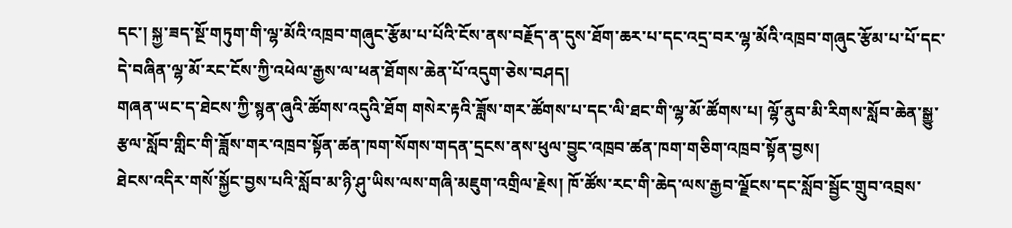དང་། སྐྱ་ཟད་སྔོ་གཏུག་གི་ལྷ་མོའི་འཁྲབ་གཞུང་རྩོམ་པ་པོའི་ངོས་ནས་བརྗོད་ན་དུས་ཐོག་ཆར་པ་དང་འདྲ་བར་ལྷ་མོའི་འཁྲབ་གཞུང་རྩོམ་པ་པོ་དང་དེ་བཞིན་ལྷ་མོ་རང་ངོས་ཀྱི་འཕེལ་རྒྱས་ལ་ཕན་ཐོགས་ཆེན་པོ་འདུག་ཅེས་བཤད།
གཞན་ཡང་ད་ཐེངས་ཀྱི་སྙན་ཞུའི་ཚོགས་འདུའི་ཐོག གསེར་རྟའི་ཟློས་གར་ཚོགས་པ་དང་ལི་ཐང་གི་ལྷ་མོ་ཚོགས་པ། ལྷོ་ནུབ་མི་རིགས་སློབ་ཆེན་སྒྱུ་རྩལ་སློབ་གླིང་གི་ཟློས་གར་འཁྲབ་སྟོན་ཚན་ཁག་སོགས་གདན་དྲངས་ནས་ཕུལ་བྱུང་འཁྲབ་ཚན་ཁག་གཅིག་འཁྲབ་སྟོན་བྱས།
ཐེངས་འདིར་གསོ་སྐྱོང་བྱས་པའི་སློབ་མ་ཉི་ཤུ་ཡིས་ལས་གཞི་མཇུག་འགྲིལ་རྗེས། ཁོ་ཚོས་རང་གི་ཆེད་ལས་རྒྱབ་ལྗོངས་དང་སློབ་སྦྱོང་གྲུབ་འབྲས་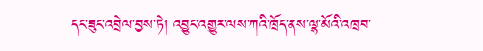དང་ཟུང་འབྲེལ་བྱས་ཏེ། འབྱུང་འགྱུར་ལས་ཀའི་ཁྲོད་ནས་ལྷ་མོའི་འཁྲབ་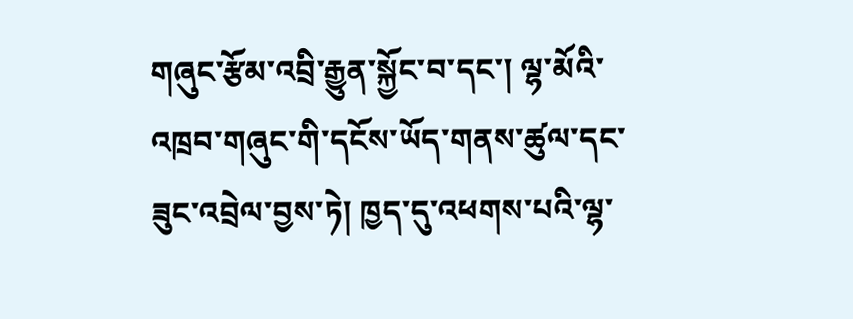གཞུང་རྩོམ་འབྲི་རྒྱུན་སྐྱོང་བ་དང་། ལྷ་མོའི་འཁྲབ་གཞུང་གི་དངོས་ཡོད་གནས་ཚུལ་དང་ཟུང་འབྲེལ་བྱས་ཏེ། ཁྱད་དུ་འཕགས་པའི་ལྷ་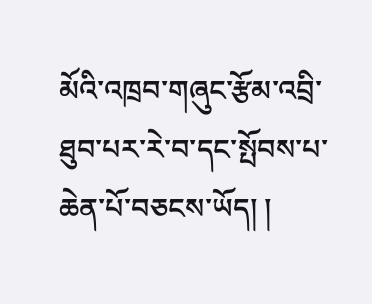མོའི་འཁྲབ་གཞུང་རྩོམ་འབྲི་ཐུབ་པར་རེ་བ་དང་སྤོབས་པ་ཆེན་པོ་བཅངས་ཡོད། །